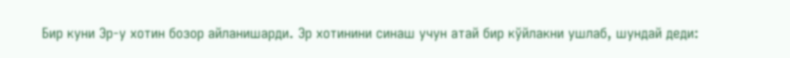Бир куни Эр-у хотин бозор айланишарди. Эр хотинини синаш учун атай бир кўйлакни ушлаб, шундай деди: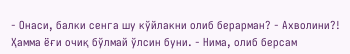- Онаси, балки сенга шу кўйлакни олиб берарман? - Ахволини?! Ҳамма ёғи очиқ бўлмай ўлсин буни. - Нима, олиб берсам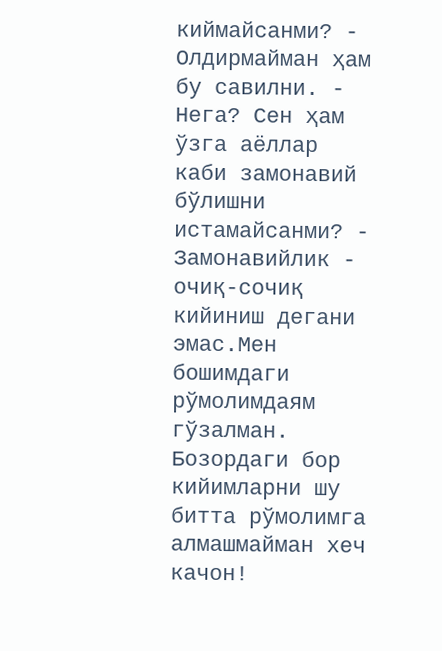киймайсанми? - Олдирмайман ҳам бу савилни. - Нега? Сен ҳам ўзга аёллар каби замонавий бўлишни истамайсанми? - Замонавийлик - очиқ-сочиқ кийиниш дегани эмас.Мен бошимдаги рўмолимдаям гўзалман. Бозордаги бор кийимларни шу битта рўмолимга алмашмайман хеч качон!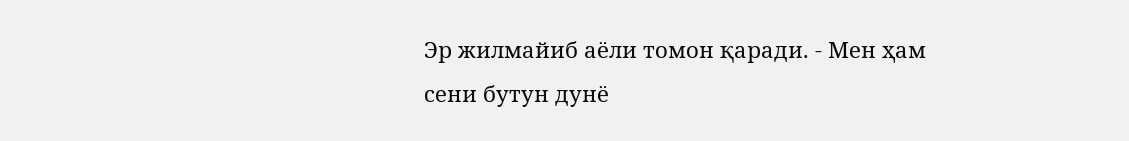Эр жилмайиб аёли томон қаради. - Мен ҳам сени бутун дунё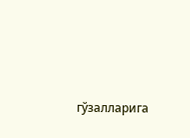гўзалларига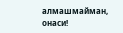алмашмайман, онаси!